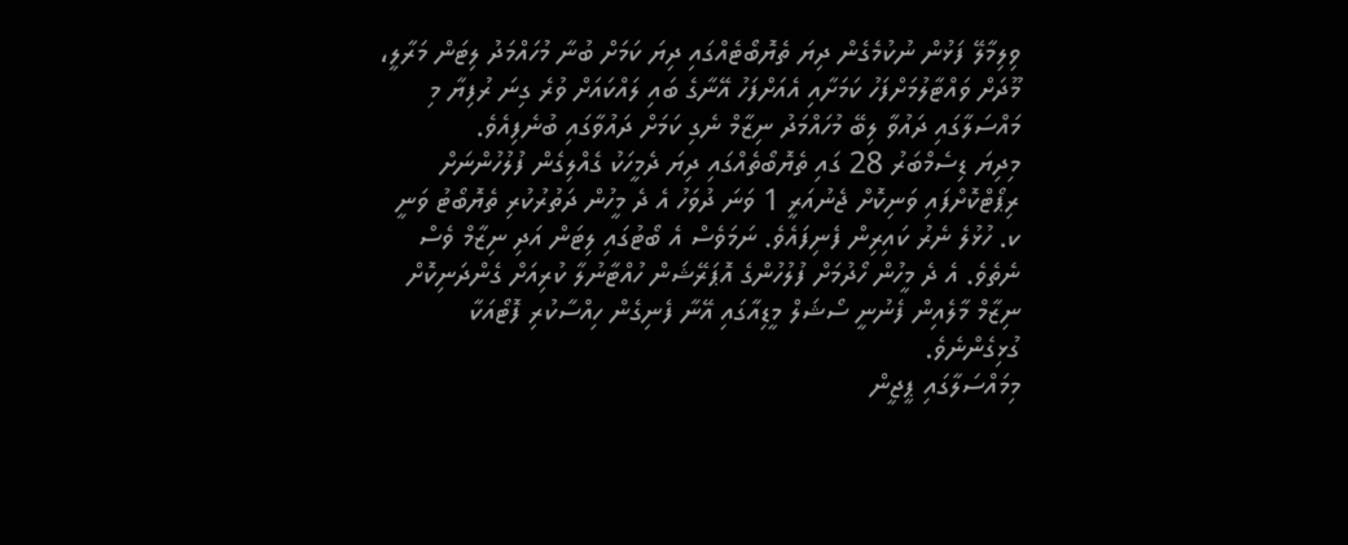ވިލިމާލޭ ފަޅުން ނުކުމެގެން ދިޔަ ތެޔޮބޯޓެއްގައި ދިޔަ ކަމަށް ބުނާ މުހައްމަދު ލިޓަން މަރާލީ، މޫދަށް ވައްޓާލުމަށްފަހު ކަމަށާއި އެއަށްފަހު އޭނާގެ ބައި ލައްކައަށް ވުރެ ގިނަ ރުފިޔާ މި މައްސަލާގައި ދައުވާ ލިބޭ މުހައްމަދު ނިޒާމް ނެގި ކަމަށް ދައުވާގައި ބުނެފިއެވެ.
މިދިޔަ ޑިސެމްބަރު 28 ގައި ތެޔޮބޯތެއްގައި ދިޔަ ދެމީހަކު ގެއްލިގެން ފުލުހުންނަށް ރިޕޯޓްކޮށްފައި ވަނިކޮށް ޖެނުއަރީ 1 ވަނަ ދުވަހު އެ ދެ މީހުން ދަތުރުކުރި ތެޔޮބޯޓު ވަނީ ކ. ހުޅުލެ ނެރު ކައިރިން ފެނިފައެވެ. ނަމަވެސް އެ ބޯޓުގައި ލިޓަން އަދި ނިޒާމް ވެސް ނެތެވެ. އެ ދެ މީހުން ހޯދުމަށް ފުލުހުންގެ އޮޕަރޭޝަން ހުއްޓާނުލާ ކުރިއަށް ގެންދަނިކޮށް ނިޒާމް މާލެއިން ފެނުނީ ސޯޝަލް މީޑިއާގައި އޭނާ ފެނިގެން ހިއްސާކުރި ފޮޓޯއަކާ ގުޅިގެންނެވެ.
މިމައްސަލާގައި ޕީޖީން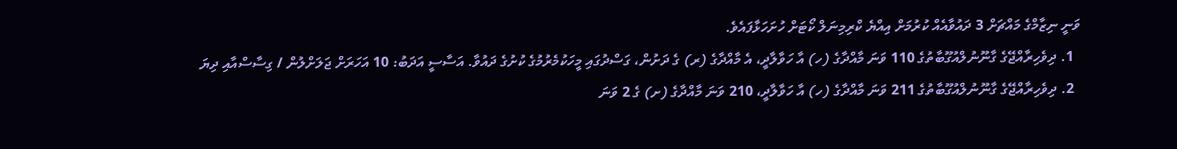ވަނީ ނިޒާމްގެ މައްޗަށް 3 ދައުވާއެއް ކުރުމަށް އިއްޔެ ކްރިމިނަލް ކޯޓަށް ހުށަހަޅާފައެވެ.
  1. ދިވެހިރާއްޖޭގެ ގާނޫނުލްއުގޫބާތުގެ 110 ވަނަ މާއްދާގެ (ހ) އާ ހަވާލާދީ، އެ މާއްދާގެ (ރ) ގެ ދަށުން، ގަސްދުގައި މީހަކުމެރުމުގެ ކުށުގެ ދައުވާ. އަސާސީ އަދަބު: 10 އަހަރަށް ޖަލަށްލުން / ގިސާސްއާއި ދިޔަ
  2. ދިވެހިރާއްޖޭގެ ގާނޫނުލްއުގޫބާތުގެ 211 ވަނަ މާއްދާގެ (ހ) އާ ހަވާލާދީ، 210 ވަނަ މާއްދާގެ (ށ) ގެ 2 ވަނަ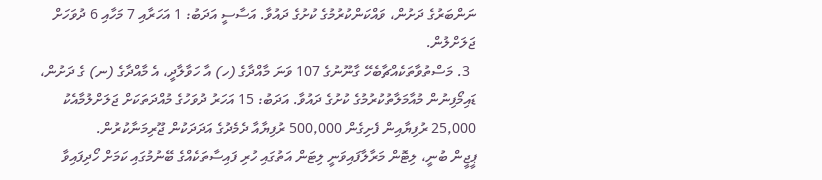ނަންބަރުގެ ދަށުން، ވައްކަންކުރުމުގެ ކުށުގެ ދައުވާ. އަސާސީ އަދަބު: 1 އަހަރާއި 7 މަހާއި 6 ދުވަހަށް ޖަލަށްލުން.
  3. މަސްތުވާތަކެއްޗާބެހޭ ގާނޫނުގެ 107 ވަނަ މާއްދާގެ (ހ) އާ ހަވާލާދީ، އެ މާއްދާގެ (ނ) ގެ ދަށުން، ޑައިމޯފިނުން މުއާމަލާތުކުރުމުގެ ކުށުގެ ދައުވާ. އަދަބު: 15 އަހަރު ދުވަހުގެ މުއްދަތަކަށް ޖަލަށްލުމާއެކު 25,000 ރުފިޔާއިން ފެށިގެން 500,000 ރުފިޔާއާ ދެމެދުގެ އަދަދަކުން ޖޫރިމަނާކުރުން.
ޕީޖީން ބުނީ، ލިޓޮން މަރާލާފައިވަނީ ލިޓަން އަތުގައި ހުރި ފައިސާތަކެއްގެ ބޭނުމުގައި ކަމަށް ހޯދިފައިވާ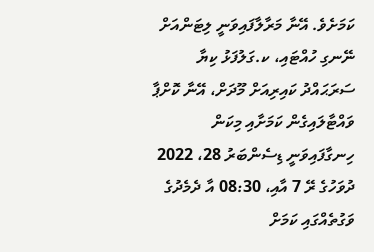ކަމަށެވެ. އޭނާ މަރާލާފައިވަނީ ލިޓަންއަށް ނޭނގި ހުއްޓައި، ކ.ގަލުފަޅު ކިޔާ ސަރަޙައްދު ކައިރިއަށް މޫދަށް، އޭނާ ކޮށްޕާ ވައްޓާލައިގެން ކަމަށާއި މިކަން ހިނގާފައިވަނީ ޑިސެންބަރު 28، 2022 ދުވަހުގެ ރޭ 7 އާއި، 08:30 އާ ދެމެދުގެ ވަގުތެއްގައި ކަމަށް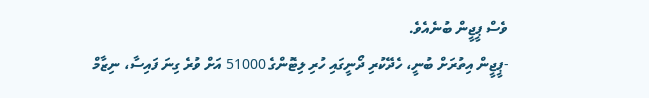ވެސް ޕީޖީން ބުނެއެވެ.
-ޕީޖީން އިތުރަށް ބުނީ، ހެދޭކުރި ދޯނީގައި ހުރި ލިޓޮންގެ 51000 އަށް ވުރެ ގިނަ ފައިސާ، ނިޒާމް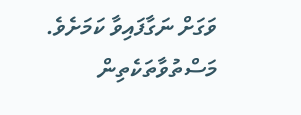ވަގަށް ނަގާފައިވާ ކަމަށެވެ.
މަސްތުވާތަކެތިން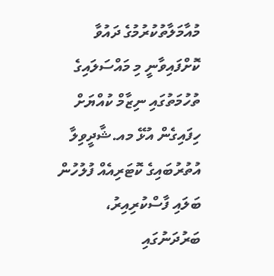މުއާމަލާތުކުރުމުގެ ދައުވާ ކޮށްފައިވާނީ މި މައްސަލައިގެ ތުހުމަތުގައި ނިޒާމް ކުއްޔަށް ހިފައިގެން އުޅޭ މއ.ޝާދީވިލާ އުތުރުބައިގެ ކޮޓަރިއެއް ފުލުހުން ބަލައި ފާސްކުރިއިރު، ބަރުދަނުގައި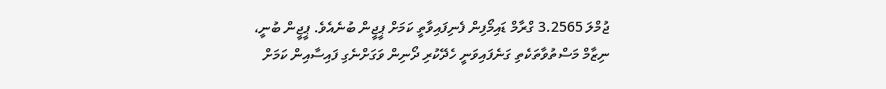ޖުމްލަ 3.2565 ގްރާމް ޑައިމޯފިން ފެނިފައިވާތީ ކަމަށް ޕީޖީން ބުނެއެވެ. ޕީޖީން ބުނީ، ނިޒާމް މަސްތުވާތަކެތި ގަނެފައިވަނީ ހެދޭކުރި ދޯނިން ވަގަށްނެގި ފައިސާއިން ކަމަށް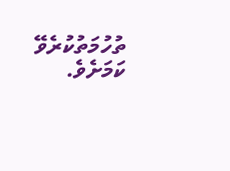ތުހުމަތުކުރެވޭ ކަމަށެވެ.